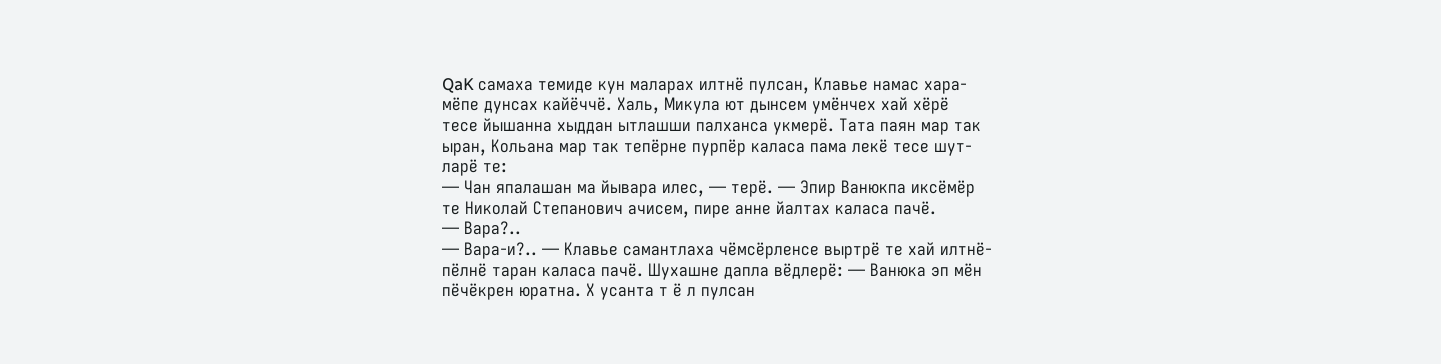QaK самаха темиде кун маларах илтнё пулсан, Клавье намас хара-
мёпе дунсах кайёччё. Халь, Микула ют дынсем умёнчех хай хёрё
тесе йышанна хыддан ытлашши палханса укмерё. Тата паян мар так
ыран, Кольана мар так тепёрне пурпёр каласа пама лекё тесе шут-
ларё те:
— Чан япалашан ма йывара илес, — терё. — Эпир Ванюкпа иксёмёр
те Николай Степанович ачисем, пире анне йалтах каласа пачё.
— Вара?..
— Вара-и?.. — Клавье самантлаха чёмсёрленсе выртрё те хай илтнё-
пёлнё таран каласа пачё. Шухашне дапла вёдлерё: — Ванюка эп мён
пёчёкрен юратна. Х усанта т ё л пулсан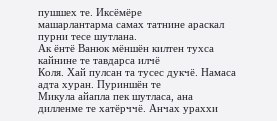пушшех те. Иксёмёре
машарлантарма самах татнине араскал пурни тесе шутлана.
Ак ёнтё Ванюк мёншён килтен тухса кайнине те тавдарса илчё
Коля. Хай пулсан та тусес дукчё. Намаса адта хуран. Пуриншён те
Микула айапла пек шутласа, ана дилленме те хатёрччё. Анчах ураххи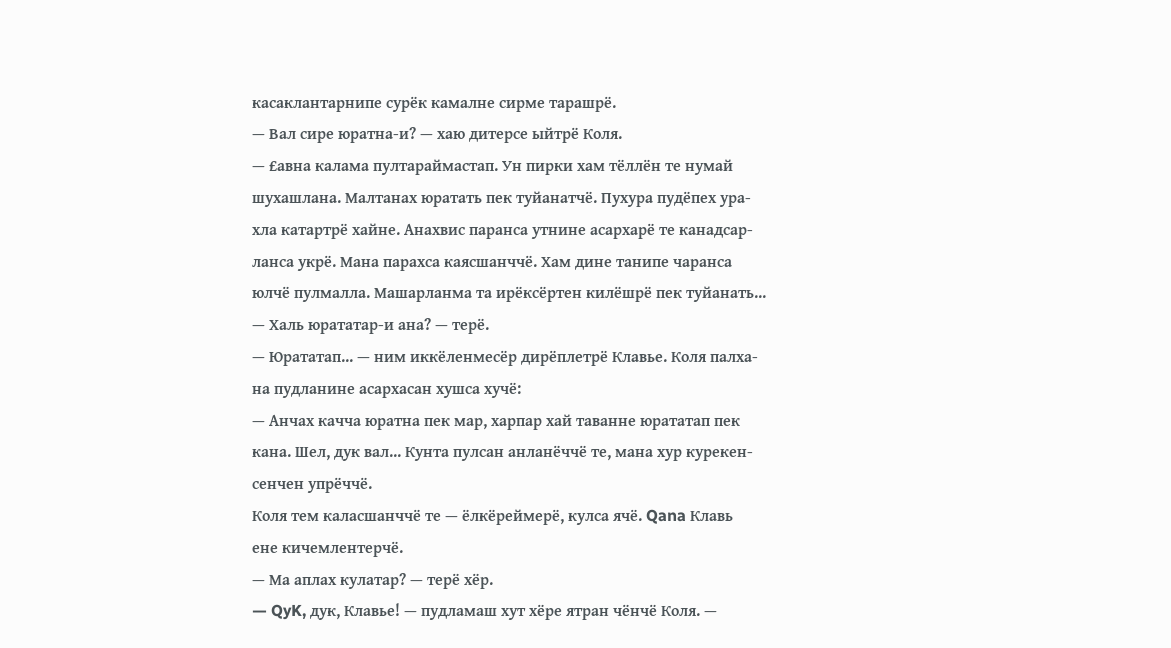касаклантарнипе сурёк камалне сирме тарашрё.
— Вал сире юратна-и? — хаю дитерсе ыйтрё Коля.
— £авна калама пултараймастап. Ун пирки хам тёллён те нумай
шухашлана. Малтанах юратать пек туйанатчё. Пухура пудёпех ура-
хла катартрё хайне. Анахвис паранса утнине асархарё те канадсар-
ланса укрё. Мана парахса каясшанччё. Хам дине танипе чаранса
юлчё пулмалла. Машарланма та ирёксёртен килёшрё пек туйанать...
— Халь юрататар-и ана? — терё.
— Юрататап... — ним иккёленмесёр дирёплетрё Клавье. Коля палха-
на пудланине асархасан хушса хучё:
— Анчах качча юратна пек мар, харпар хай таванне юрататап пек
кана. Шел, дук вал... Кунта пулсан анланёччё те, мана хур курекен-
сенчен упрёччё.
Коля тем каласшанччё те — ёлкёреймерё, кулса ячё. Qana Клавь
ене кичемлентерчё.
— Ма аплах кулатар? — терё хёр.
— QyK, дук, Клавье! — пудламаш хут хёре ятран чёнчё Коля. —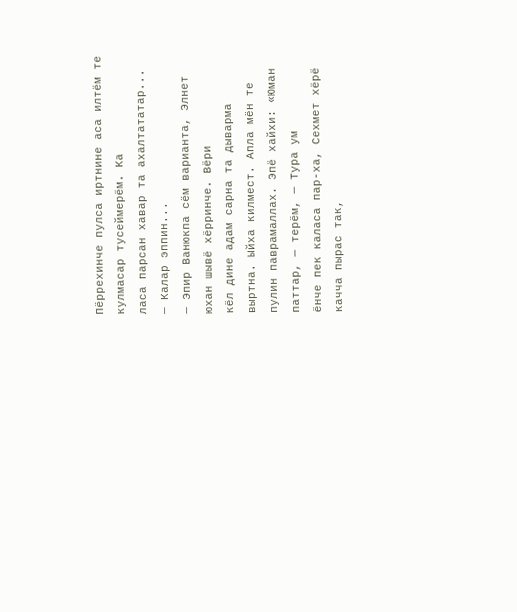Пёррехинче пулса иртнине аса илтём те кулмасар тусеймерём. Ка
ласа парсан хавар та ахалтататар...
— Калар эппин...
— Эпир Ванюкпа сём варианта, Элнет юхан шывё хёрринче. Вёри
кёл дине адам сарна та дыварма выртна. Ыйха килмест. Апла мён те
пулин паврамаллах. Эпё хайхи: «Юман паттар, — терём, — Тура ум
ёнче пек каласа пар-ха, Сехмет хёрё качча пырас так,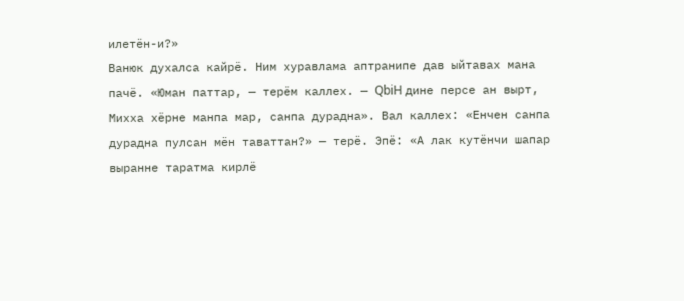илетён-и?»
Ванюк духалса кайрё. Ним хуравлама аптранипе дав ыйтавах мана
пачё. «Юман паттар, — терём каллех. — QbiH дине персе ан вырт,
Михха хёрне манпа мар, санпа дурадна». Вал каллех: «Енчен санпа
дурадна пулсан мён таваттан?» — терё. Эпё: «А лак кутёнчи шапар
выранне таратма кирлё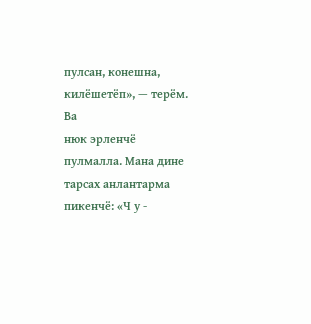пулсан, конешна, килёшетёп», — терём. Ва
нюк эрленчё пулмалла. Мана дине тарсах анлантарма пикенчё: «Ч у -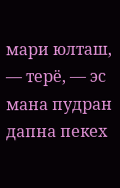мари юлташ, — терё, — эс мана пудран дапна пекех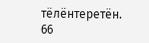тёлёнтеретён.
66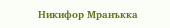Никифор Мранъкка